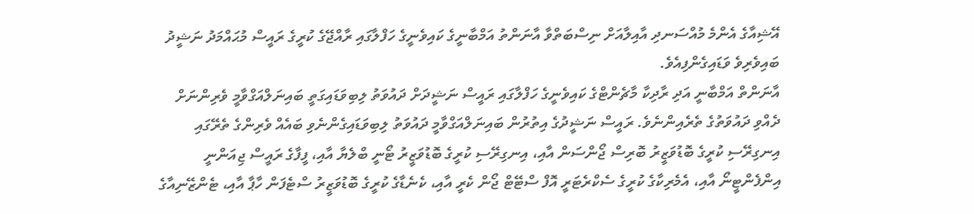އޭޝިއާގެ އެންމެ މުއްސަނދި އާއިލާއަށް ނިސްބަތްވާ އާނަންތު އަމްބާނީގެ ކައިވެނީގެ ހަފްލާގައި ރާއްޖޭގެ ކުރީގެ ރައީސް މުޙައްމަދު ނަޝީދު ބައިވެރިވެ ވަޑައިގެންފިއެވެ.
އާނަންތް އަމްބާނީ އަދި ރާދިކާ މާޗެންޓްގެ ކައިވެނީގެ ހަފްލާގައި ރައީސް ނަޝީދަށް ދައުވަތު ލިބިވަޑައިގަތީ ބައިނަލްއަގްވާމީ ވެރިންނަށް ދެއްވި ދައުވަތުގެ ތެރެއިންނެވެ. ރައީސް ނަޝީދުގެ އިތުރުން ބައިނަލްއަގްވާމީ ދައުވަތު ލިބިވަޑައިގެންނެވި ބައެއް ވެރިންގެ ތެރޭގައި އިނގިރޭސި ކުރީގެ ބޮޑުވަޒީރު ބޮރިސް ޖޯންސަން އާއި، އިނގިރޭސި ކުރީގެ ބޮޑުވަޒީރު ޓޯނީ ބްލެޔާ އާއި، ފީފާގެ ރައީސް ޖިއަންނީ އިންފެންޓީނޯ އާއި، އެމެރިކާގެ ކުރީގެ ސެކްރެޓަރީ އޮފް ސްޓޭޓް ޖޯން ކެރީ އާއި، ކެނެޑާގެ ކުރީގެ ބޮޑުވަޒީރު ސްޓެފަން ހާޕާ އާއި، ޓެންޒޭނިއާގެ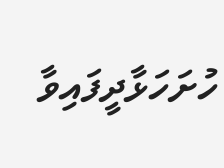ހުށަހަޅާދީފައިވާ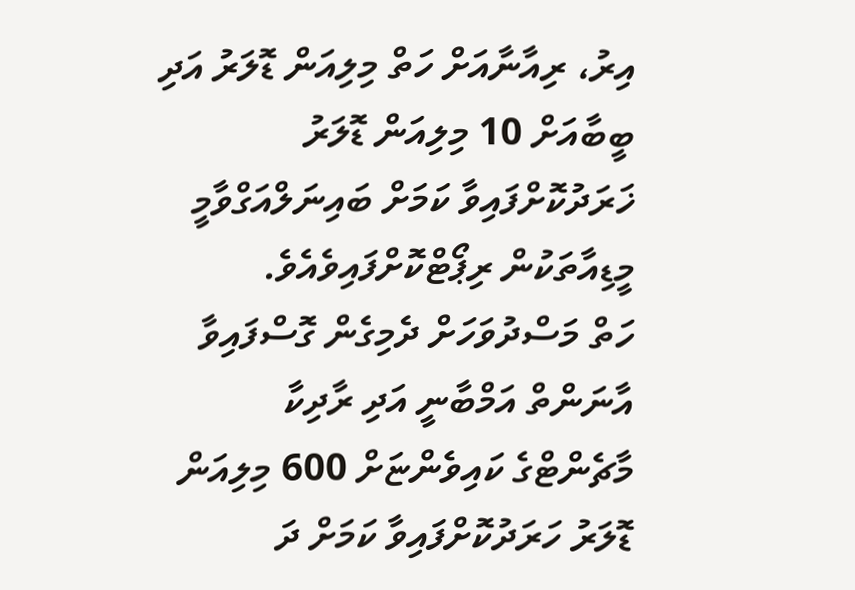އިރު، ރިއާނާއަށް ހަތް މިލިއަން ޑޮލަރު އަދި ބީބާއަށް 10 މިލިއަން ޑޮލަރު ޚަރަދުކޮށްފައިވާ ކަމަށް ބައިނަލްއަގްވާމީ މީޑިއާތަކުން ރިޕޯޓްކޮށްފައިވެއެވެ.
ހަތް މަސްދުވަހަށް ދެމިގެން ގޮސްފައިވާ އާނަންތް އަމްބާނީ އަދި ރާދިކާ މާޗެންޓްގެ ކައިވެންޏަށް 600 މިލިއަން ޑޮލަރު ހަރަދުކޮށްފައިވާ ކަމަށް ދަ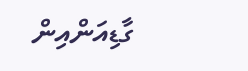ގާޑިއަންއިން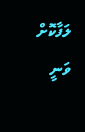ލަފާކޮށް ވަނީ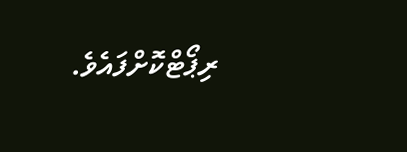ރިޕޯޓްކޮށްފައެވެ.